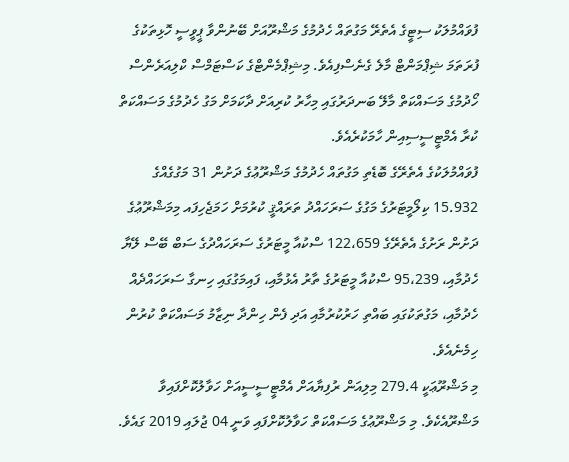ފުވައްމުލަކު ސިޓީގެ އެތެރޭ މަގުތައް ހެދުމުގެ މަޝްރޫއަށް ބޭނުންވާ ޕީވީސީ ހޮޅިތަކުގެ ފުރަތަމަ ޝިޕްމަންޓް މާލެ ގެނެސްފިއެވެ. މިޝިޕްމެންޓްގެ ކަސްޓަމްސް ކްލިއަރެންސް ހޯދުމުގެ މަސައްކަތް މާލޭ ބަނދަރުގައި މިހާރު ކުރިއަށް ދާކަމަށް މަގު ހެދުމުގެ މަސައްކަތް ކުރާ އެމްޓީސީސިއިން ހާމަކުރެއެވެ.
ފުވައްމުލަކުގެ އެތެރޭގެ ބޮޑެތި މަގުތައް ހެދުމުގެ މަޝްރޫޢުގެ ދަށުން 31 މަގުގެއްގެ 15.932 ކިލޯމީޓަރުގެ މަގުގެ ސަރަހައްދު ތަރައްޤީ ކުރުމަށް ހަމަޖެހިފައ މިމަޝްރޫޢުގެ ދަށުން ރަށުގެ އެތެރޭގެ 122،659 ސްކުއާ މީޓަރުގެ ސަރަހައްދުގެ ސަބް ބޭސް ލޭޔާ ހެދުމާއި، 95،239 ސްކުއާ މީޓަރުގެ ތާރު އެޅުމާއި، ފައިމަގުގައި ހިނގާ ސަރަހައްދެއް ހެދުމާއި، މަގުތަކުގައި ބައްތި ހަރުކުރުމާއި އަދި ފެން ހިންދާ ނިޒާމު މަސައްކަތް ކުރުން ހިމެނެއެވެ.
މި މަޝްރޫޢަކީ 279.4 މިލިއަން ރުފިޔާއަށް އެމްޓީސީސީއަށް ހަވާލުކޮށްފައިވާ މަޝްރޫއެކެވެ. މި މަޝްރޫޢުގެ މަސައްކަތް ހަވާލުކޮށްފައި ވަނީ 04 ޖުލައި 2019 ގައެވެ.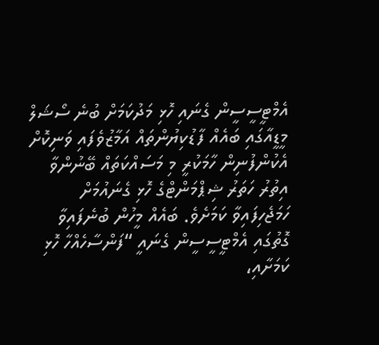އެމްޓީސީސީން ގެނައި ހޮޅި މަދުކަމަށް ބުނެ ސޯޝަލް މީޑީއާގައި ބައެއް ފާޑުކިޔުންތައް އަމާޒުވެފައި ވަނިކޮށް އެކުންފުނިން ހާމަކުރީ މި މަސައްކަތައް ބޭނުންވާ އިތުރު ހަތަރު ޝިޕްމަންޓްގެ ހޮޅި ގެނައުމަށް ހަމަޖެހިފައިވާ ކަމަށެވެ. ބައެއް މީހުން ބުނެފައިވާ ގޮތުގައި އެމްޓީސީސީން ގެނައީ “ފަންސާހެއްހާ ހޮޅި ކަމަށާއި،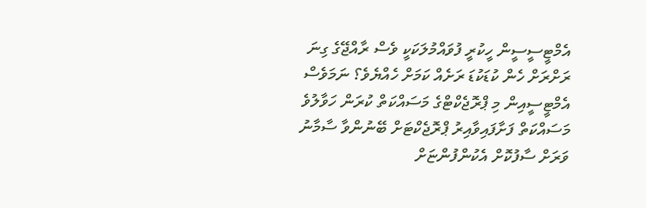އެމްޓީސީސީން ހީކުރީ ފުވައްމުލަކަކީ ވެސް ރާއްޖޭގެ ގިނަ ރަށްރަށް ހެން ކުޑަކުޑަ ރަށެއް ކަމަށް ހެއްޔެވެ؟ ނަމަވެސް އެމްޓީސީއިން މި ޕްރޮޖެކްޓްގެ މަސައްކަތް ކުރަން ހަވާލުވެ މަސައްކަތް ފަށާފައިވާއިރު ޕްރޮޖެކްޓަށް ބޭނުންވާ ސާމާނު ވަރަށް ސާފުކޮށް އެކުންފުންޏަށް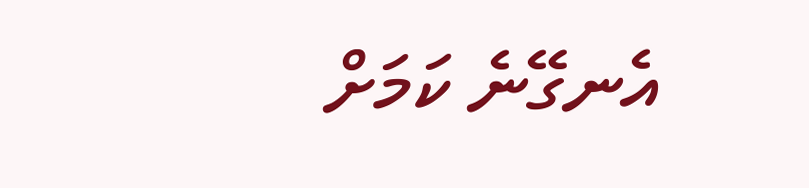އެނގޭނެ ކަމަށް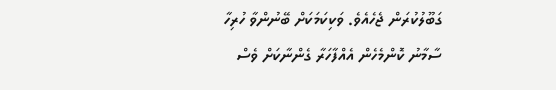ގަބޫލުކުރަން ޖެހެއެވެ. ވަކިކަމަކަށް ބޭނުންވާ ހުރިހާ ސާމާނު ކޮންމެހެން އެއްފާހަރާ ގެންނާކަށް ވެސް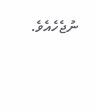ނުޖެހެއެވެ.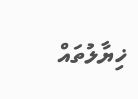ޚިޔާލުތައް